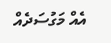އެއް މަގުސަދެއް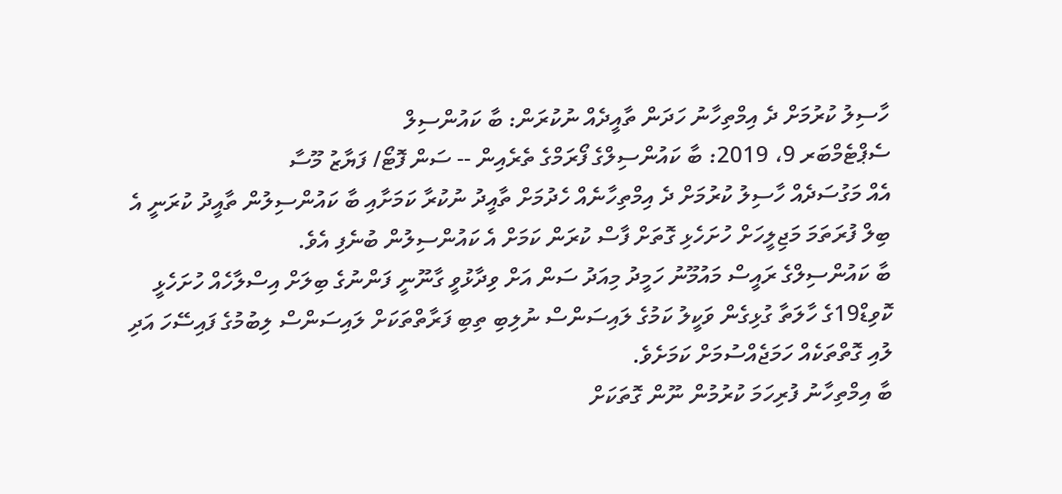ހާސިލު ކުރުމަށް ދެ އިމްތިހާނު ހަދަން ތާއީދެއް ނުކުރަން: ބާ ކައުންސިލް
ސެޕްޓެމްބަރ 9، 2019: ބާ ކައުންސިލްގެ ފޯރަމްގެ ތެރެއިން -- ސަން ފޮޓޯ/ ފަޔާޒު މޫސާ
އެއް މަގުސަދެއް ހާސިލު ކުރުމަށް ދެ އިމްތިހާނެއް ހެދުމަށް ތާއީދު ނުކުރާ ކަމަށާއި ބާ ކައުންސިލުން ތާއީދު ކުރަނީ އެ ބިލް ފުރަތަމަ މަޖިލީހަށް ހުށަހެޅި ގޮތަށް ފާސް ކުރަން ކަމަށް އެ ކައުންސިލުން ބުނެފި އެވެ.
ބާ ކައުންސިލްގެ ރައީސް މައުމޫނު ހަމީދު މިއަދު ސަން އަށް ވިދާޅުވީ ގާނޫނީ ފަންނުގެ ބިލަށް އިސްލާހެއް ހުށަހެޅީ ކޮވިޑް19ގެ ހާލަތާ ގުޅިގެން ވަކީލު ކަމުގެ ލައިސަންސް ނުލިބި ތިބި ފަރާތްތަކަށް ލައިސަންސް ލިބުމުގެ ފައިސޭހަ އަދި ލުއި ގޮތްތަކެއް ހަމަޖެއްސުމަށް ކަމަށެވެ.
ބާ އިމްތިހާނު ފުރިހަމަ ކުރުމުން ނޫން ގޮތަކަށް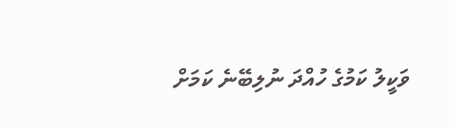ވަކީލު ކަމުގެ ހުއްދަ ނުލިބޭނެ ކަމަށް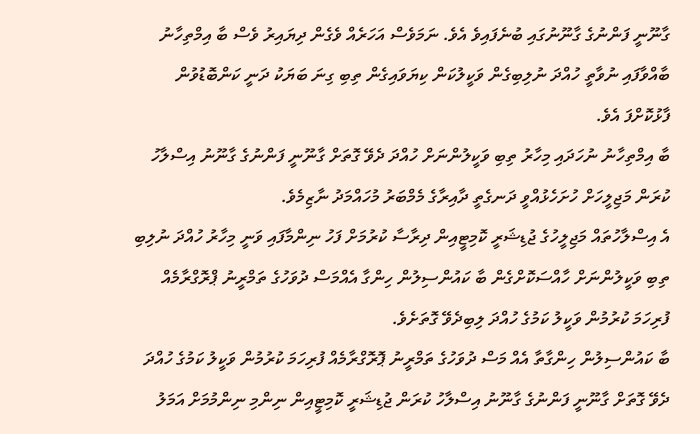ގާނޫނީ ފަންނުގެ ގާނޫނުގައި ބުނެފައިވެ އެވެ. ނަމަވެސް އަހަރެއް ވެގެން ދިޔައިރު ވެސް ބާ އިމްތިހާނު ބާއްވާފައި ނުވާތީ ހުއްދަ ނުލިބިގެން ވަކީލުކަން ކިޔަވައިގެން ތިބި ގިނަ ބަޔަކު ދަނީ ކަންބޮޑުވުން ފާޅުކޮށްފަ އެވެ.
ބާ އިމްތިހާނު ނުހަދައި މިހާރު ތިބި ވަކީލުންނަށް ހުއްދަ ދެވޭ ގޮތަށް ގާނޫނީ ފަންނުގެ ގާނޫނު އިސްލާހު ކުރަން މަޖިލީހަށް ހުށަހެޅުއްވީ ދަނގެތީ ދާއިރާގެ މެމްބަރު މުހައްމަދު ނާޒިމެވެ.
އެ އިސްލާހުތައް މަޖިލީހުގެ ޖުޑިޝަރީ ކޮމިޓީއިން ދިރާސާ ކުރުމަށް ފަހު ނިންމާފައި ވަނީ މިހާރު ހުއްދަ ނުލިބި ތިބި ވަކީލުންނަށް ހާއްސަކޮށްގެން ބާ ކައުންސިލުން ހިންގާ އެއްމަސް ދުވަހުގެ ތަމްރީނު ޕްރޮގްރާމެއް ފުރިހަމަ ކުރުމުން ވަކީލު ކަމުގެ ހުއްދަ ލިބިދެވޭ ގޮތަށެވެ.
ބާ ކައުންސިލުން ހިންގާތާ އެއް މަސް ދުވަހުގެ ތަމްރީނު ޕޮރޮގްރާމެއް ފުރިހަމަ ކުރުމުން ވަކީލު ކަމުގެ ހުއްދަ ދެވޭ ގޮތަށް ގާނޫނީ ފަންނުގެ ގާނޫނު އިސްލާހު ކުރަން ޖުޑިޝަރީ ކޮމިޓީއިން ނިންމި ނިންމުމަށް އަމަލު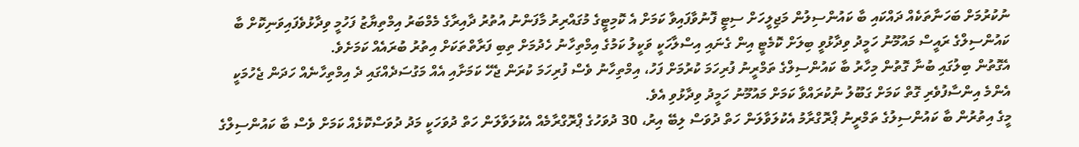ނުކުރުމަށް ބަހަނާތަކެއް ދައްކައި ބާ ކައުންސިލުން މަޖިލީހަށް ސިޓީ ފޮނުވާފައިވާ ކަމަށް އެ ކޮމިޓީގެ މުގައްރިރު މާފަންނު އުތުރު ދާއިރާގެ މެމްބަރު އިމްތިޔާޒު ފަހުމީ ވިދާޅުވެފައިވަނިކޮށް ބާ ކައުންސިލްގެ ރައީސް މައުމޫނު ހަމީދު ވިދާޅުވީ ބިލަށް ކޮމެޓީ އިން ގެނައި އިސްލާހަކީ ވަކީލު ކަމުގެ އިމްތިހާނު ހެދުމަށް ތިބި ފަރާތްތަކަށް އިތުރު ބުރައެއް ކަމަށެވެ.
އެގޮތުން ބިލުގައި ބުނާ ގޮތުން މިހާރު ބާ ކައުންސިލްގެ ތަމްރީނު ފުރިހަމަ ކުރުމަށް ފަހު، އިމްތިހާނު ވެސް ފުރިހަމަ ކުރަން ޖެހޭ ކަމަށާއި އެއް މަގުސަދެއްގައި ދެ އިމްތިހާނެއް ހަދަން ޖެހުމަކީ އެންމެ އިންސާފުވެރި ގޮތް ކަމަށް ގަބޫލު ނުކުރައްވާ ކަމަށް މައުމޫނު ހަމީދު ވިދާޅުވި އެވެ.
މީގެ އިތުރުން ބާ ކައުންސިލުގެ ތަމްރީނު ޕްރޮގްރާމު އެކުލަވާލަން ހަތް ދުވަސް ލިބޭ އިރު، 30 ދުވަހުގެ ޕްރޮގްރާމެއް އެކުލަވާލަން ހަތް ދުވަހަކީ މަދު ދުވަސްކޮޅެއް ކަމަށް ވެސް ބާ ކައުންސިލްގެ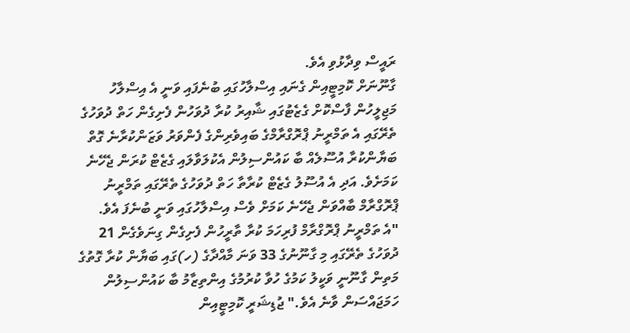ރައީސް ވިދާޅުވި އެވެ.
ގާނޫނަށް ކޮމިޓީއިން ގެނައި އިސްލާހުގައި ބުނެފައި ވަނީ އެ އިސްލާހު މަޖިލީހުން ފާސްކޮށް ގެޒެޓުގައި ޝާއިރު ކުރާ ދުވަހުން ފެށިގެން ހަތް ދުވަހުގެ ތެރޭގައި އެ ތަމްރީނު ޕްރޮގްރާމްގެ ބައިވެރިންގެ ފެންވަރު ވަޒަންކުރާނެ ގޮތް ބަޔާންކުރާ އުސޫލެއް ބާ ކައުންސިލުން އެކުލަވާލައި ގެޒެޓް ކުރަން ޖެހޭނެ ކަމަށެވެ. އަދި އެ އުސޫލު ގެޒެޓް ކުރާތާ ހަތް ދުވަހުގެ ތެރޭގައި ތަމްރީނު ޕްރޮގްރާމް ބާއްވަން ޖެހޭނެ ކަމަށް ވެސް އިސްލާހުގައި ވަނީ ބުނެފަ އެވެ.
"އެ ތަމްރީނު ޕްރޮގްރާމް ފުރިހަމަ ކުރާ ތާރީހުން ފެށިގެން ގިނަވެގެން 21 ދުވަހުގެ ތެރޭގައި މި ގާނޫނުގެ 33 ވަނަ މާއްދާގެ (ހ)ގައި ބަޔާން ކުރާ ގޮތުގެ މަތިން ގާނޫނީ ވަކީލު ކަމުގެ ހުވާ ކުރުމުގެ އިންތިޒާމު ބާ ކައުންސިލުން ހަމަޖައްސަން ވާނެ އެވެ." ޖުޑިޝަރީ ކޮމިޓީއިން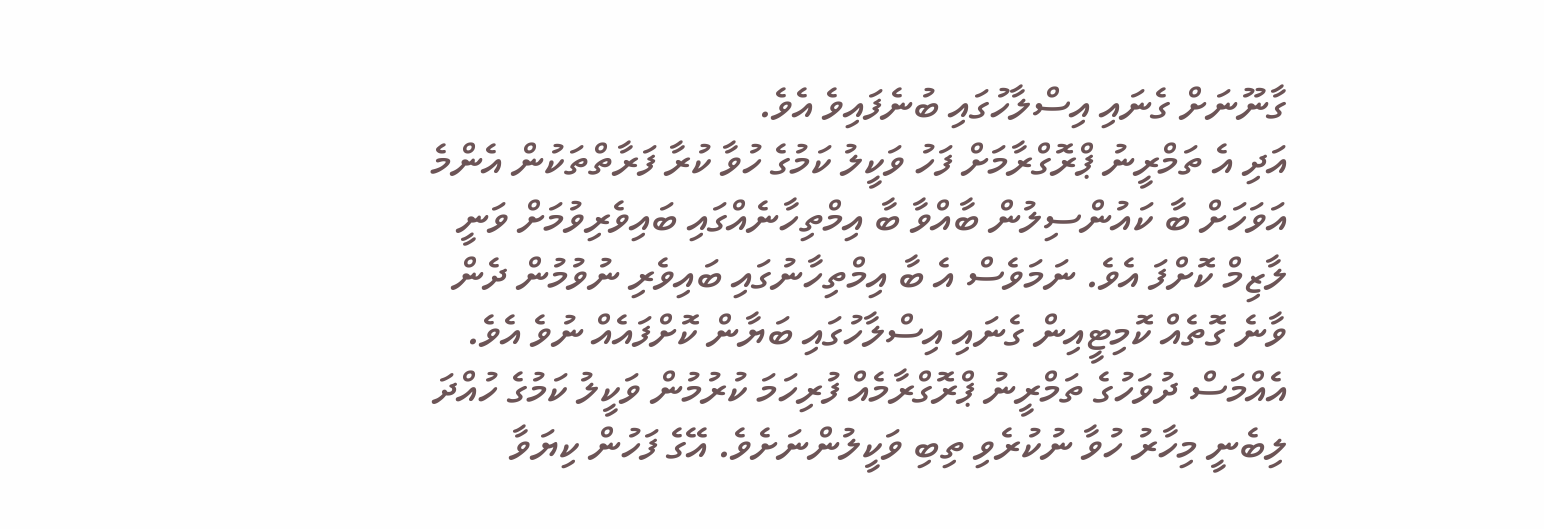ގާނޫނަށް ގެނައި އިސްލާހުގައި ބުނެފައިވެ އެވެ.
އަދި އެ ތަމްރީނު ޕްރޮގްރާމަށް ފަހު ވަކީލު ކަމުގެ ހުވާ ކުރާ ފަރާތްތަކުން އެންމެ އަވަހަށް ބާ ކައުންސިލުން ބާއްވާ ބާ އިމްތިހާނެއްގައި ބައިވެރިވުމަށް ވަނީ ލާޒިމް ކޮށްފަ އެވެ. ނަމަވެސް އެ ބާ އިމްތިހާނުގައި ބައިވެރި ނުވުމުން ދެން ވާނެ ގޮތެއް ކޮމިޓީއިން ގެނައި އިސްލާހުގައި ބަޔާން ކޮށްފައެއް ނުވެ އެވެ.
އެއްމަސް ދުވަހުގެ ތަމްރީނު ޕްރޮގްރާމެއް ފުރިހަމަ ކުރުމުން ވަކީލު ކަމުގެ ހުއްދަ ލިބެނީ މިހާރު ހުވާ ނުކުރެވި ތިބި ވަކީލުންނަށެވެ. އޭގެ ފަހުން ކިޔަވާ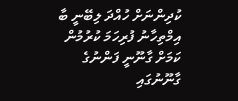ކުދިންނަށް ހުއްދަ ލިބޭނީ ބާ އިމްތިހާނު ފުރިހަމަ ކުރުމުން ކަމަށް ގާނޫނީ ފަންނުގެ ގާނޫނުގައި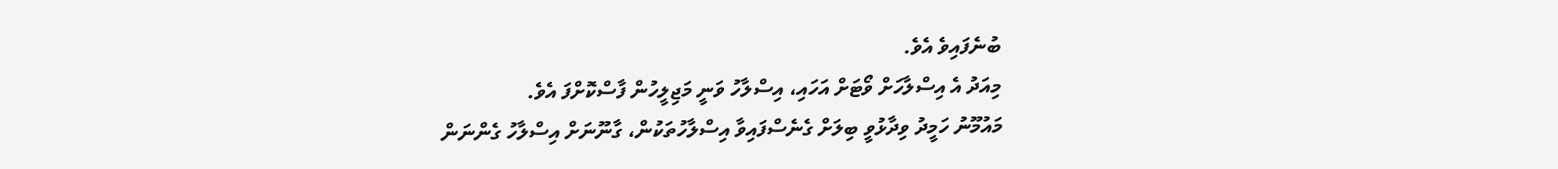ބުނެފައިވެ އެވެ.
މިއަދު އެ އިސްލާހަށް ވޯޓަށް އަހައި، އިސްލާހު ވަނީ މަޖިލީހުން ފާސްކޮށްފަ އެވެ.
މައުމޫނު ހަމީދު ވިދާޅުވީ ބިލަށް ގެނެސްފައިވާ އިސްލާހުތަކުން، ގާނޫނަށް އިސްލާހު ގެންނަން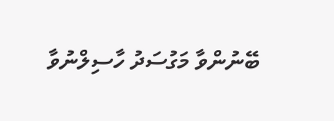ބޭނުންވާ މަގުސަދު ހާސިލްނުވާ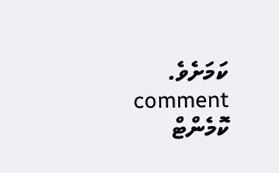ކަމަށެވެ.
comment ކޮމެންޓް